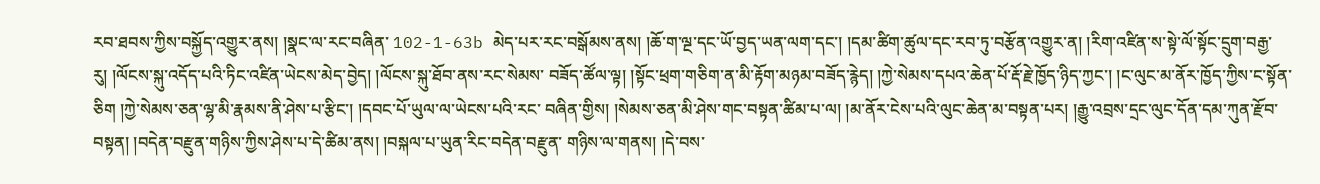རབ་ཐབས་ཀྱིས་བསྐྱོད་འགྱུར་ནས། །སྣང་ལ་རང་བཞིན་ 102-1-63b མེད་པར་རང་བསྒོམས་ནས། །ཆོ་ག་ལྔ་དང་ཡོ་བྱད་ཡན་ལག་དང་། །དམ་ཚིག་ཚུལ་དང་རབ་ཏུ་བརྩོན་འགྱུར་ན། །རིག་འཛིན་ས་སྟེ་ལོ་སྟོང་དྲུག་བརྒྱ་རུ། །ལོངས་སྐུ་འདོད་པའི་ཏིང་འཛིན་ཡེངས་མེད་བྱེད། །ལོངས་སྐུ་ཐོབ་ནས་རང་སེམས་ བཟོད་ཚོལ་ལྟ། །སྟོང་ཕྲག་གཅིག་ན་མི་རྟོག་མཉམ་བཟོད་རྙེད། །ཀྱེ་སེམས་དཔའ་ཆེན་པོ་རྡོ་རྗེ་ཁྱོད་ཉིད་ཀྱང་། །ང་ལུང་མ་ནོར་ཁྱོད་ཀྱིས་ང་སྟོན་ཅིག །ཀྱེ་སེམས་ཅན་ལྷ་མི་རྣམས་ནི་ཤེས་པ་རྩིང་། །དབང་པོ་ཡུལ་ལ་ཡེངས་པའི་རང་ བཞིན་གྱིས། །སེམས་ཅན་མི་ཤེས་གང་བསྟན་ཚིམ་པ་ལ། །མ་ནོར་ངེས་པའི་ལུང་ཆེན་མ་བསྟན་པར། །རྒྱུ་འབྲས་དྲང་ལུང་དོན་དམ་ཀུན་རྫོབ་བསྟན། །བདེན་བརྫུན་གཉིས་ཀྱིས་ཤེས་པ་དེ་ཚིམ་ནས། །བསྐལ་པ་ཡུན་རིང་བདེན་བརྫུན་ གཉིས་ལ་གནས། །དེ་བས་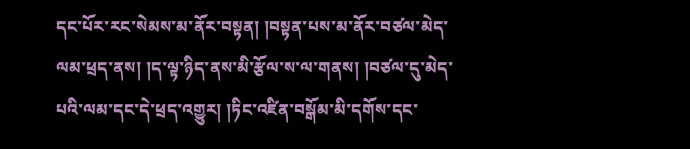དང་པོར་རང་སེམས་མ་ནོར་བསྟན། །བསྟན་པས་མ་ནོར་བཙལ་མེད་ལམ་ཕྲད་ནས། །ད་ལྟ་ཉིད་ནས་མི་རྩོལ་ས་ལ་གནས། །བཙལ་དུ་མེད་པའི་ལམ་དང་དེ་ཕྲད་འགྱུར། །ཏིང་འཛིན་བསྒོམ་མི་དགོས་དང་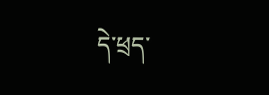དེ་ཕྲད་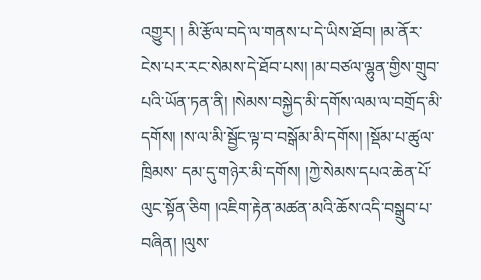འགྱུར། ། མི་རྩོལ་བདེ་ལ་གནས་པ་དེ་ཡིས་ཐོབ། །མ་ནོར་ངེས་པར་རང་སེམས་དེ་ཐོབ་པས། །མ་བཙལ་ལྷུན་གྱིས་གྲུབ་པའི་ཡོན་ཏན་ནི། །སེམས་བསྐྱེད་མི་དགོས་ལམ་ལ་བགྲོད་མི་དགོས། །ས་ལ་མི་སྦྱོང་ལྟ་བ་བསྒོམ་མི་དགོས། །སྡོམ་པ་ཚུལ་ཁྲིམས་ དམ་དུ་གཉེར་མི་དགོས། །ཀྱེ་སེམས་དཔའ་ཆེན་པོ་ལུང་སྟོན་ཅིག །འཇིག་རྟེན་མཚན་མའི་ཆོས་འདི་བསྒྲུབ་པ་བཞིན། །ལུས་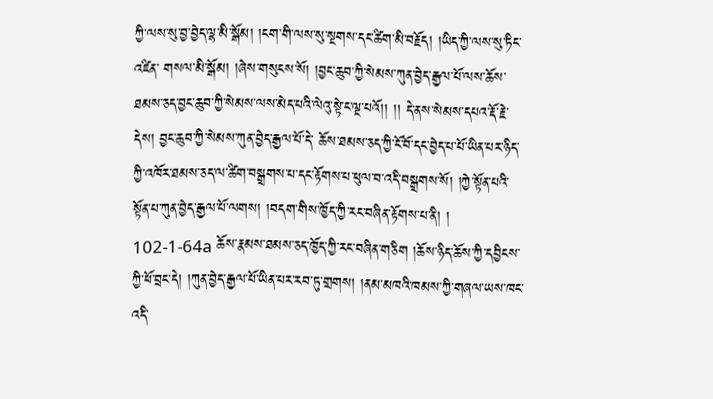ཀྱི་ལས་སུ་བྱ་བྱེད་ལྷ་མི་སྒོམ། །ངག་གི་ལས་སུ་སྔགས་དང་ཚིག་མི་བརྗོད། །ཡིད་ཀྱི་ལས་སུ་ཏིང་འཛིན་ གསལ་མི་སྒོམ། །ཞེས་གསུངས་སོ། །བྱང་ཆུབ་ཀྱི་སེམས་ཀུན་བྱེད་རྒྱལ་པོ་ལས་ཆོས་ཐམས་ཅད་བྱང་ཆུབ་ཀྱི་སེམས་ལས་མེད་པའི་ལེའུ་སྟེ་ང་ལྔ་པའོ།། །། དེ་ནས་སེམས་དཔའ་རྡོ་རྗེ་དེས། བྱང་ཆུབ་ཀྱི་སེམས་ཀུན་བྱེད་རྒྱལ་པོ་དེ་ ཆོས་ཐམས་ཅད་ཀྱི་ངོ་བོ་དང་བྱེད་པ་པོ་ཡིན་པར་ཉིད་ཀྱི་འཁོར་ཐམས་ཅད་ལ་ཚིག་བསྒྲགས་པ་དང་རྟོགས་པ་ཕུལ་བ་འདི་བསྒྲགས་སོ། །ཀྱེ་སྟོན་པའི་སྟོན་པ་ཀུན་བྱེད་རྒྱལ་པོ་ལགས། །བདག་གིས་ཁྱོད་ཀྱི་རང་བཞིན་རྟོགས་པ་ནི། ། 102-1-64a ཆོས་རྣམས་ཐམས་ཅད་ཁྱོད་ཀྱི་རང་བཞིན་གཅིག །ཆོས་ཉིད་ཆོས་ཀྱི་དབྱིངས་ཀྱི་ཕོ་བྲང་དེ། །ཀུན་བྱེད་རྒྱལ་པོ་ཡིན་པར་རབ་ཏུ་གྲགས། །ནམ་མཁའི་ཁམས་ཀྱི་གཞལ་ཡས་ཁང་འདི་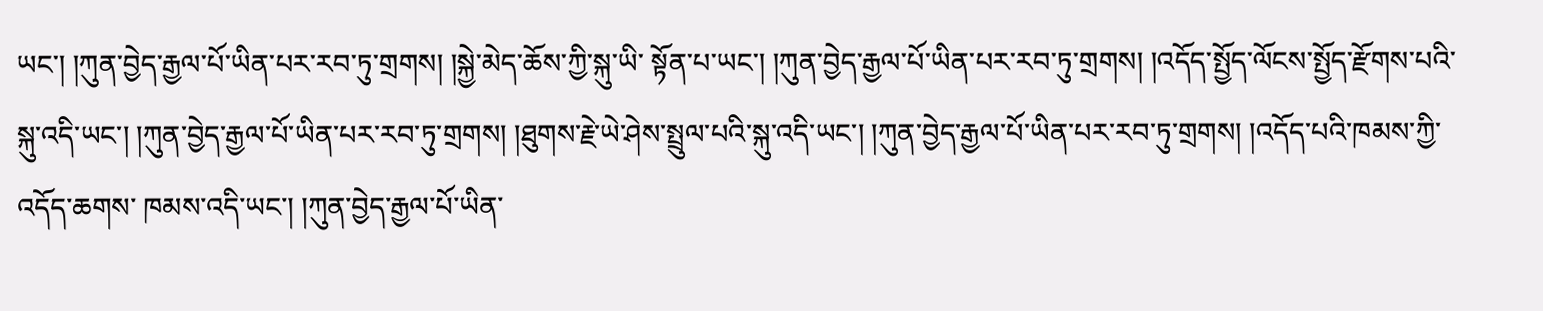ཡང་། །ཀུན་བྱེད་རྒྱལ་པོ་ཡིན་པར་རབ་ཏུ་གྲགས། །སྐྱེ་མེད་ཆོས་ཀྱི་སྐུ་ཡི་ སྟོན་པ་ཡང་། །ཀུན་བྱེད་རྒྱལ་པོ་ཡིན་པར་རབ་ཏུ་གྲགས། །འདོད་སྤྱོད་ལོངས་སྤྱོད་རྫོགས་པའི་སྐུ་འདི་ཡང་། །ཀུན་བྱེད་རྒྱལ་པོ་ཡིན་པར་རབ་ཏུ་གྲགས། །ཐུགས་རྗེ་ཡེ་ཤེས་སྤྲུལ་པའི་སྐུ་འདི་ཡང་། །ཀུན་བྱེད་རྒྱལ་པོ་ཡིན་པར་རབ་ཏུ་གྲགས། །འདོད་པའི་ཁམས་ཀྱི་འདོད་ཆགས་ ཁམས་འདི་ཡང་། །ཀུན་བྱེད་རྒྱལ་པོ་ཡིན་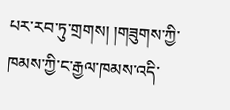པར་རབ་ཏུ་གྲགས། །གཟུགས་ཀྱི་ཁམས་ཀྱི་ང་རྒྱལ་ཁམས་འདི་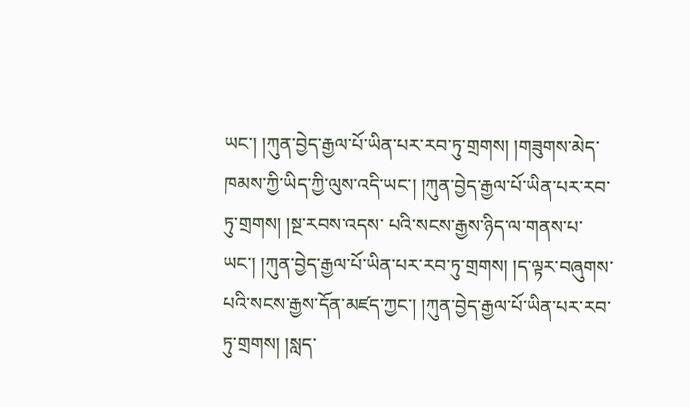ཡང་། །ཀུན་བྱེད་རྒྱལ་པོ་ཡིན་པར་རབ་ཏུ་གྲགས། །གཟུགས་མེད་ཁམས་ཀྱི་ཡིད་ཀྱི་ལུས་འདི་ཡང་། །ཀུན་བྱེད་རྒྱལ་པོ་ཡིན་པར་རབ་ཏུ་གྲགས། །སྔ་རབས་འདས་ པའི་སངས་རྒྱས་ཉིད་ལ་གནས་པ་ཡང་། །ཀུན་བྱེད་རྒྱལ་པོ་ཡིན་པར་རབ་ཏུ་གྲགས། །ད་ལྟར་བཞུགས་པའི་སངས་རྒྱས་དོན་མཛད་ཀྱང་། །ཀུན་བྱེད་རྒྱལ་པོ་ཡིན་པར་རབ་ཏུ་གྲགས། །སླད་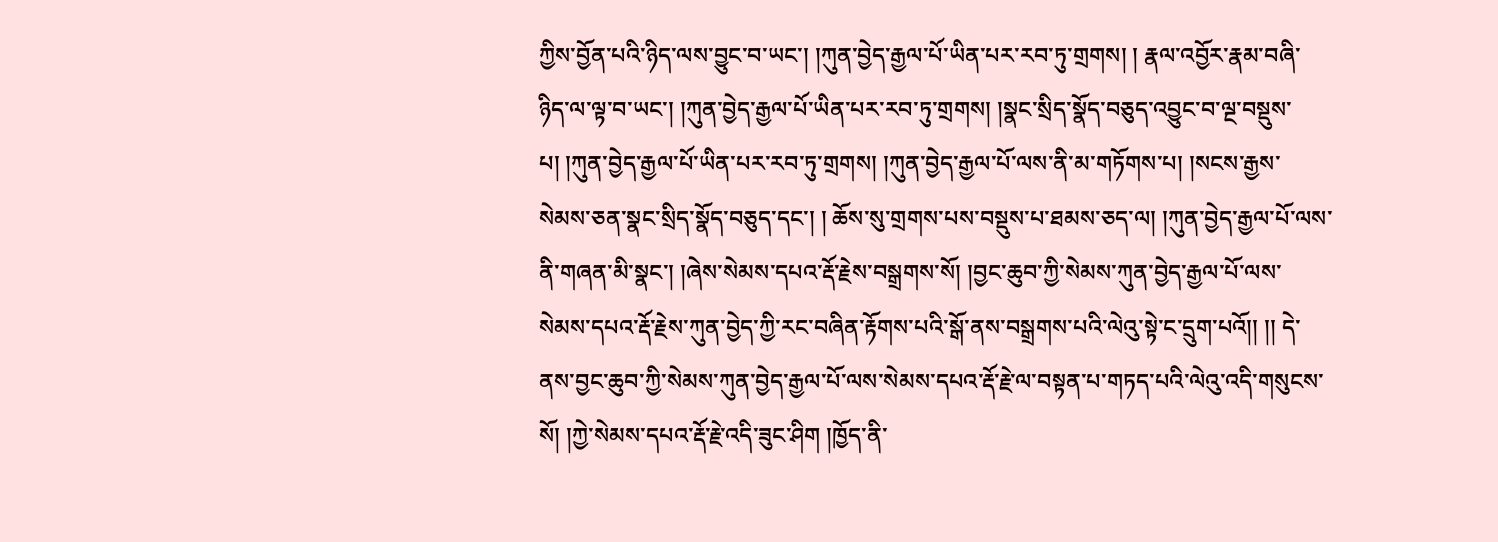ཀྱིས་བྱོན་པའི་ཉིད་ལས་བྱུང་བ་ཡང་། །ཀུན་བྱེད་རྒྱལ་པོ་ཡིན་པར་རབ་ཏུ་གྲགས། ། རྣལ་འབྱོར་རྣམ་བཞི་ཉིད་ལ་ལྟ་བ་ཡང་། །ཀུན་བྱེད་རྒྱལ་པོ་ཡིན་པར་རབ་ཏུ་གྲགས། །སྣང་སྲིད་སྣོད་བཅུད་འབྱུང་བ་ལྔ་བསྡུས་པ། །ཀུན་བྱེད་རྒྱལ་པོ་ཡིན་པར་རབ་ཏུ་གྲགས། །ཀུན་བྱེད་རྒྱལ་པོ་ལས་ནི་མ་གཏོགས་པ། །སངས་རྒྱས་སེམས་ཅན་སྣང་སྲིད་སྣོད་བཅུད་དང་། ། ཆོས་སུ་གྲགས་པས་བསྡུས་པ་ཐམས་ཅད་ལ། །ཀུན་བྱེད་རྒྱལ་པོ་ལས་ནི་གཞན་མི་སྣང་། །ཞེས་སེམས་དཔའ་རྡོ་རྗེས་བསྒྲགས་སོ། །བྱང་ཆུབ་ཀྱི་སེམས་ཀུན་བྱེད་རྒྱལ་པོ་ལས་སེམས་དཔའ་རྡོ་རྗེས་ཀུན་བྱེད་ཀྱི་རང་བཞིན་རྟོགས་པའི་སྒོ་ནས་བསྒྲགས་པའི་ལེའུ་སྟེ་ང་དྲུག་པའོ།། །། དེ་ནས་བྱང་ཆུབ་ཀྱི་སེམས་ཀུན་བྱེད་རྒྱལ་པོ་ལས་སེམས་དཔའ་རྡོ་རྗེ་ལ་བསྟན་པ་གཏད་པའི་ལེའུ་འདི་གསུངས་སོ། །ཀྱེ་སེམས་དཔའ་རྡོ་རྗེ་འདི་ཟུང་ཤིག །ཁྱོད་ནི་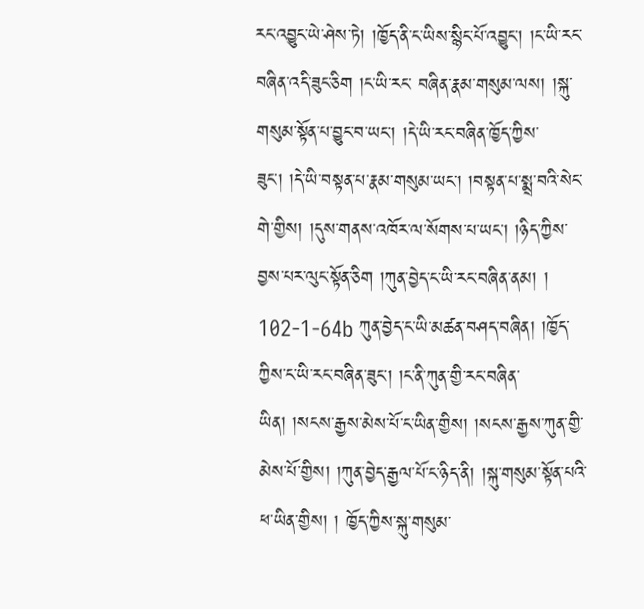རང་འབྱུང་ཡེ་ཤེས་ཏེ། །ཁྱོད་ནི་ང་ཡིས་སྙིང་པོ་འབྱུང་། །ང་ཡི་རང་བཞིན་འདི་ཟུང་ཅིག །ང་ཡི་རང་ བཞིན་རྣམ་གསུམ་ལས། །སྐུ་གསུམ་སྟོན་པ་བྱུང་བ་ཡང་། །དེ་ཡི་རང་བཞིན་ཁྱོད་ཀྱིས་ཟུང་། །དེ་ཡི་བསྟན་པ་རྣམ་གསུམ་ཡང་། །བསྟན་པ་སྨྲ་བའི་སེང་གེ་གྱིས། །དུས་གནས་འཁོར་ལ་སོགས་པ་ཡང་། །ཉིད་ཀྱིས་བྱས་པར་ལུང་སྟོན་ཅིག །ཀུན་བྱེད་ང་ཡི་རང་བཞིན་ནམ། ། 102-1-64b ཀུན་བྱེད་ང་ཡི་མཚན་བཤད་བཞིན། །ཁྱོད་ཀྱིས་ང་ཡི་རང་བཞིན་ཟུང་། །ང་ནི་ཀུན་གྱི་རང་བཞིན་ཡིན། །སངས་རྒྱས་མེས་པོ་ང་ཡིན་གྱིས། །སངས་རྒྱས་ཀུན་གྱི་མེས་པོ་གྱིས། །ཀུན་བྱེད་རྒྱལ་པོ་ང་ཉིད་ནི། །སྐུ་གསུམ་སྟོན་པའི་ཕ་ཡིན་གྱིས། ། ཁྱོད་ཀྱིས་སྐུ་གསུམ་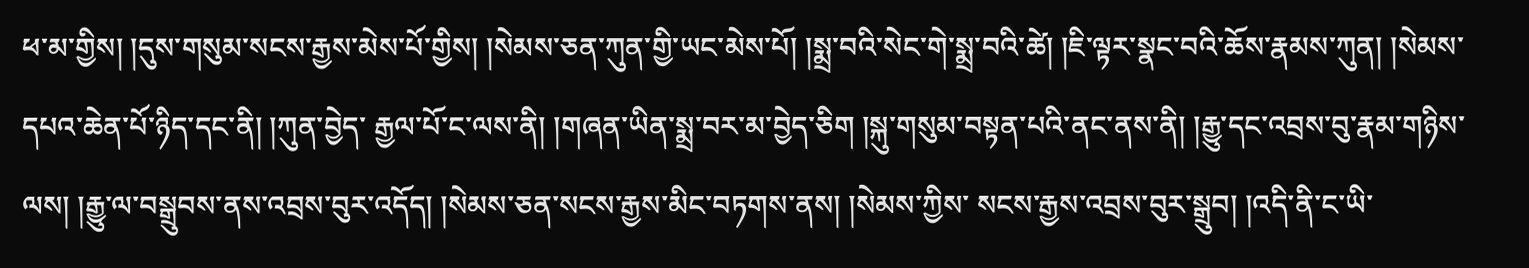ཕ་མ་གྱིས། །དུས་གསུམ་སངས་རྒྱས་མེས་པོ་གྱིས། །སེམས་ཅན་ཀུན་གྱི་ཡང་མེས་པོ། །སྨྲ་བའི་སེང་གེ་སྨྲ་བའི་ཚེ། །ཇི་ལྟར་སྣང་བའི་ཆོས་རྣམས་ཀུན། །སེམས་དཔའ་ཆེན་པོ་ཉིད་དང་ནི། །ཀུན་བྱེད་ རྒྱལ་པོ་ང་ལས་ནི། །གཞན་ཡིན་སྨྲ་བར་མ་བྱེད་ཅིག །སྐུ་གསུམ་བསྟན་པའི་ནང་ནས་ནི། །རྒྱུ་དང་འབྲས་བུ་རྣམ་གཉིས་ལས། །རྒྱུ་ལ་བསྒྲུབས་ནས་འབྲས་བུར་འདོད། །སེམས་ཅན་སངས་རྒྱས་མིང་བཏགས་ནས། །སེམས་ཀྱིས་ སངས་རྒྱས་འབྲས་བུར་སྒྲུབ། །འདི་ནི་ང་ཡི་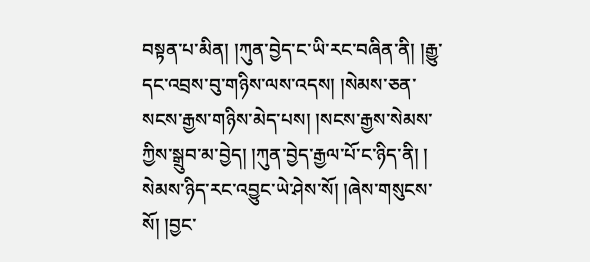བསྟན་པ་མིན། །ཀུན་བྱེད་ང་ཡི་རང་བཞིན་ནི། །རྒྱུ་དང་འབྲས་བུ་གཉིས་ལས་འདས། །སེམས་ཅན་སངས་རྒྱས་གཉིས་མེད་པས། །སངས་རྒྱས་སེམས་ཀྱིས་སྒྲུབ་མ་བྱེད། །ཀུན་བྱེད་རྒྱལ་པོ་ང་ཉིད་ནི། ། སེམས་ཉིད་རང་འབྱུང་ཡེ་ཤེས་སོ། །ཞེས་གསུངས་སོ། །བྱང་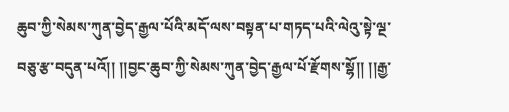ཆུབ་ཀྱི་སེམས་ཀུན་བྱེད་རྒྱལ་པོའི་མདོ་ལས་བསྟན་པ་གཏད་པའི་ལེའུ་སྟེ་ལྔ་བཅུ་རྩ་བདུན་པའོ།། །།བྱང་ཆུབ་ཀྱི་སེམས་ཀུན་བྱེད་རྒྱལ་པོ་རྫོགས་སྷོ།། །།རྒྱ་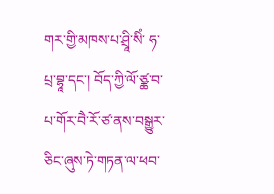གར་གྱི་མཁས་པ་ཤྲཱི་སིཾ་ ཧ་པྲ་བྷཱ་དང་། བོད་ཀྱི་ལོ་ཙྪ་བ་པ་གོར་བཻ་རོ་ཙ་ནས་བསྒྱུར་ཅིང་ཞུས་ཏེ་གཏན་ལ་ཕབ་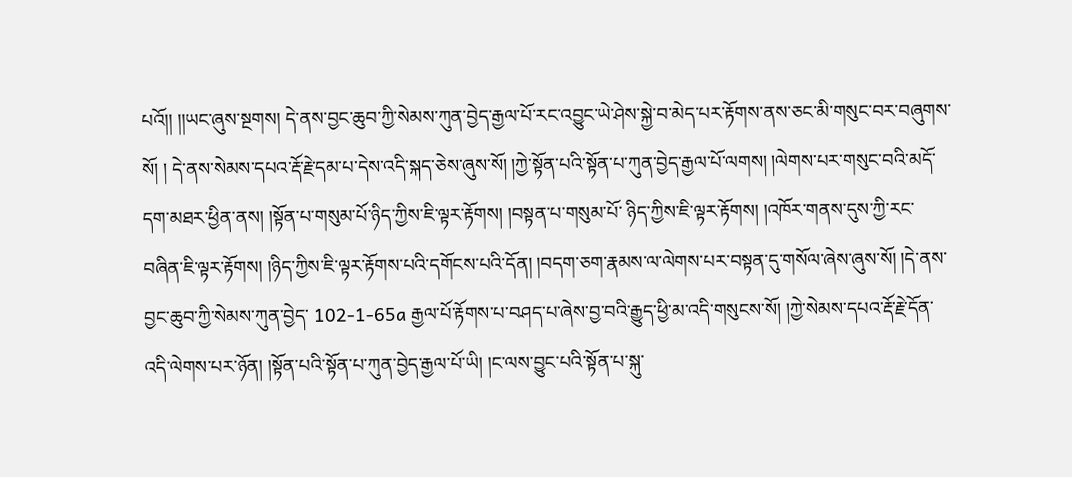པའོ།། །།ཡང་ཞུས་སྔགས། དེ་ནས་བྱང་ཆུབ་ཀྱི་སེམས་ཀུན་བྱེད་རྒྱལ་པོ་རང་འབྱུང་ཡེ་ཤེས་སྐྱེ་བ་མེད་པར་རྟོགས་ནས་ཅང་མི་གསུང་བར་བཞུགས་སོ། ། དེ་ནས་སེམས་དཔའ་རྡོ་རྗེ་དམ་པ་དེས་འདི་སྐད་ཅེས་ཞུས་སོ། །ཀྱེ་སྟོན་པའི་སྟོན་པ་ཀུན་བྱེད་རྒྱལ་པོ་ལགས། །ལེགས་པར་གསུང་བའི་མདོ་དག་མཐར་ཕྱིན་ནས། །སྟོན་པ་གསུམ་པོ་ཉིད་ཀྱིས་ཇི་ལྟར་རྟོགས། །བསྟན་པ་གསུམ་པོ་ ཉིད་ཀྱིས་ཇི་ལྟར་རྟོགས། །འཁོར་གནས་དུས་ཀྱི་རང་བཞིན་ཇི་ལྟར་རྟོགས། །ཉིད་ཀྱིས་ཇི་ལྟར་རྟོགས་པའི་དགོངས་པའི་དོན། །བདག་ཅག་རྣམས་ལ་ལེགས་པར་བསྟན་དུ་གསོལ་ཞེས་ཞུས་སོ། །དེ་ནས་བྱང་ཆུབ་ཀྱི་སེམས་ཀུན་བྱེད་ 102-1-65a རྒྱལ་པོ་རྟོགས་པ་བཤད་པ་ཞེས་བྱ་བའི་རྒྱུད་ཕྱི་མ་འདི་གསུངས་སོ། །ཀྱེ་སེམས་དཔའ་རྡོ་རྗེ་དོན་འདི་ལེགས་པར་ཉོན། །སྟོན་པའི་སྟོན་པ་ཀུན་བྱེད་རྒྱལ་པོ་ཡི། །ང་ལས་བྱུང་པའི་སྟོན་པ་སྐུ་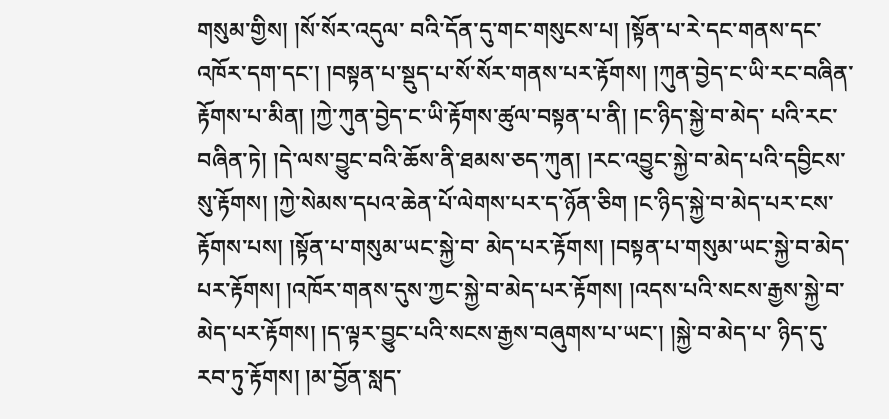གསུམ་གྱིས། །སོ་སོར་འདུལ་ བའི་དོན་དུ་གང་གསུངས་པ། །སྟོན་པ་རེ་དང་གནས་དང་འཁོར་དག་དང་། །བསྟན་པ་སྡུད་པ་སོ་སོར་གནས་པར་རྟོགས། །ཀུན་བྱེད་ང་ཡི་རང་བཞིན་རྟོགས་པ་མིན། །ཀྱེ་ཀུན་བྱེད་ང་ཡི་རྟོགས་ཚུལ་བསྟན་པ་ནི། །ང་ཉིད་སྐྱེ་བ་མེད་ པའི་རང་བཞིན་ཏེ། །དེ་ལས་བྱུང་བའི་ཆོས་ནི་ཐམས་ཅད་ཀུན། །རང་འབྱུང་སྐྱེ་བ་མེད་པའི་དབྱིངས་སུ་རྟོགས། །ཀྱེ་སེམས་དཔའ་ཆེན་པོ་ལེགས་པར་ད་ཉོན་ཅིག །ང་ཉིད་སྐྱེ་བ་མེད་པར་ངས་རྟོགས་པས། །སྟོན་པ་གསུམ་ཡང་སྐྱེ་བ་ མེད་པར་རྟོགས། །བསྟན་པ་གསུམ་ཡང་སྐྱེ་བ་མེད་པར་རྟོགས། །འཁོར་གནས་དུས་ཀྱང་སྐྱེ་བ་མེད་པར་རྟོགས། །འདས་པའི་སངས་རྒྱས་སྐྱེ་བ་མེད་པར་རྟོགས། །ད་ལྟར་བྱུང་པའི་སངས་རྒྱས་བཞུགས་པ་ཡང་། །སྐྱེ་བ་མེད་པ་ ཉིད་དུ་རབ་ཏུ་རྟོགས། །མ་བྱོན་སླད་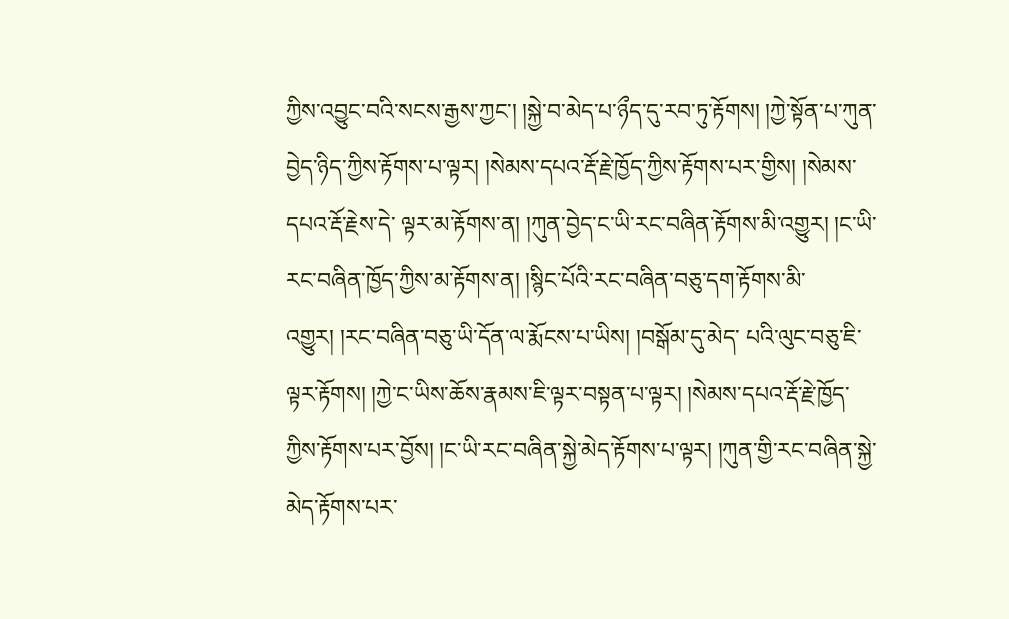ཀྱིས་འབྱུང་བའི་སངས་རྒྱས་ཀྱང་། །སྐྱེ་བ་མེད་པ་ཉྀད་དུ་རབ་ཏུ་རྟོགས། །ཀྱེ་སྟོན་པ་ཀུན་བྱེད་ཉིད་ཀྱིས་རྟོགས་པ་ལྟར། །སེམས་དཔའ་རྡོ་རྗེ་ཁྱོད་ཀྱིས་རྟོགས་པར་གྱིས། །སེམས་དཔའ་རྡོ་རྗེས་དེ་ ལྟར་མ་རྟོགས་ན། །ཀུན་བྱེད་ང་ཡི་རང་བཞིན་རྟོགས་མི་འགྱུར། །ང་ཡི་རང་བཞིན་ཁྱོད་ཀྱིས་མ་རྟོགས་ན། །སྙིང་པོའི་རང་བཞིན་བཅུ་དག་རྟོགས་མི་འགྱུར། །རང་བཞིན་བཅུ་ཡི་དོན་ལ་རྨོངས་པ་ཡིས། །བསྒོམ་དུ་མེད་ པའི་ལུང་བཅུ་ཇི་ལྟར་རྟོགས། །ཀྱེ་ང་ཡིས་ཆོས་རྣམས་ཇི་ལྟར་བསྟན་པ་ལྟར། །སེམས་དཔའ་རྡོ་རྗེ་ཁྱོད་ཀྱིས་རྟོགས་པར་བྱོས། །ང་ཡི་རང་བཞིན་སྐྱེ་མེད་རྟོགས་པ་ལྟར། །ཀུན་གྱི་རང་བཞིན་སྐྱེ་མེད་རྟོགས་པར་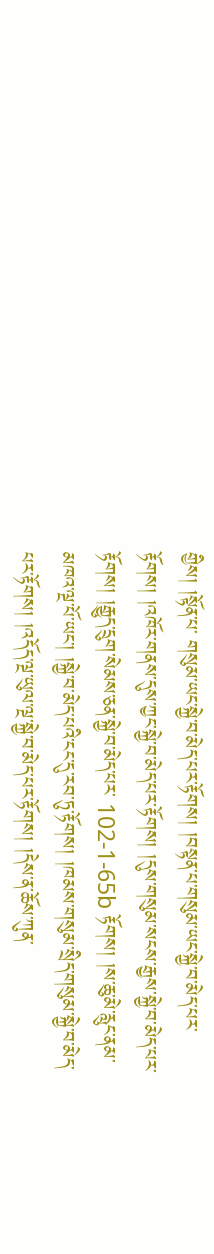གྱིས། །སྟོན་པ་ གསུམ་ཡང་སྐྱེ་བ་མེད་པར་རྟོགས། །བསྟན་པ་གསུམ་ཡང་སྐྱེ་བ་མེད་པར་རྟོགས། །འཁོར་གནས་དུས་ཀྱང་སྐྱེ་བ་མེད་པར་རྟོགས། །དུས་གསུམ་སངས་རྒྱས་སྐྱེ་བ་མེད་པར་རྟོགས། །རྒྱུད་དྲུག་སེམས་ཅན་སྐྱེ་བ་མེད་པར་ 102-1-65b རྟོགས། །ས་ཆུ་མེ་རླུང་ནམ་མཁའ་ལྔ་པོ་ཡང་། །སྐྱེ་བ་མེད་པའི་ངང་དུ་རབ་ཏུ་རྟོགས། །ཁམས་གསུམ་སྲིད་གསུམ་སྐྱེ་བ་མེད་པར་རྟོགས། །འདོད་ལྔ་ཡུལ་ལྔ་སྐྱེ་བ་མེད་པར་རྟོགས། །དེས་ན་ཆོས་ཀུན་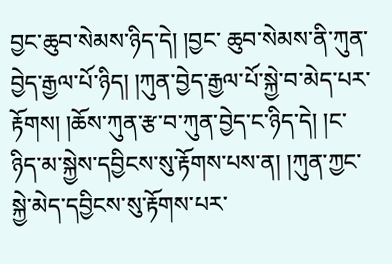བྱང་ཆུབ་སེམས་ཉིད་དེ། །བྱང་ ཆུབ་སེམས་ནི་ཀུན་བྱེད་རྒྱལ་པོ་ཉིད། །ཀུན་བྱེད་རྒྱལ་པོ་སྐྱེ་བ་མེད་པར་རྟོགས། །ཆོས་ཀུན་རྩ་བ་ཀུན་བྱེད་ང་ཉིད་དེ། །ང་ཉིད་མ་སྐྱེས་དབྱིངས་སུ་རྟོགས་པས་ན། །ཀུན་ཀྱང་སྐྱེ་མེད་དབྱིངས་སུ་རྟོགས་པར་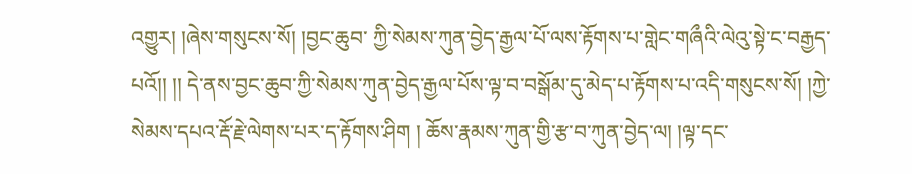འགྱུར། །ཞེས་གསུངས་སོ། །བྱང་ཆུབ་ ཀྱི་སེམས་ཀུན་བྱེད་རྒྱལ་པོ་ལས་རྟོགས་པ་གླེང་གཞྀའི་ལེའུ་སྟེ་ང་བརྒྱད་པའོ།། །། དེ་ནས་བྱང་ཆུབ་ཀྱི་སེམས་ཀུན་བྱེད་རྒྱལ་པོས་ལྟ་བ་བསྒོམ་དུ་མེད་པ་རྟོགས་པ་འདི་གསུངས་སོ། །ཀྱེ་སེམས་དཔའ་རྡོ་རྗེ་ལེགས་པར་ད་རྟོགས་ཤིག ། ཆོས་རྣམས་ཀུན་གྱི་རྩ་བ་ཀུན་བྱེད་ལ། །ལྟ་དང་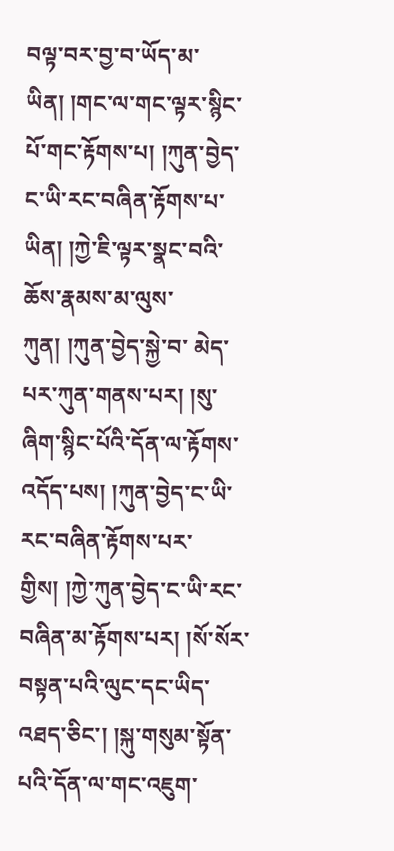བལྟ་བར་བྱ་བ་ཡོད་མ་ཡིན། །གང་ལ་གང་ལྟར་སྙིང་པོ་གང་རྟོགས་པ། །ཀུན་བྱེད་ང་ཡི་རང་བཞིན་རྟོགས་པ་ཡིན། །ཀྱེ་ཇི་ལྟར་སྣང་བའི་ཆོས་རྣམས་མ་ལུས་ཀུན། །ཀུན་བྱེད་སྐྱེ་བ་ མེད་པར་ཀུན་གནས་པར། །སུ་ཞིག་སྙིང་པོའི་དོན་ལ་རྟོགས་འདོད་པས། །ཀུན་བྱེད་ང་ཡི་རང་བཞིན་རྟོགས་པར་གྱིས། །ཀྱེ་ཀུན་བྱེད་ང་ཡི་རང་བཞིན་མ་རྟོགས་པར། །སོ་སོར་བསྟན་པའི་ལུང་དང་ཡིད་འཐད་ཅིང་། །སྐུ་གསུམ་སྟོན་ པའི་དོན་ལ་གང་འཇུག་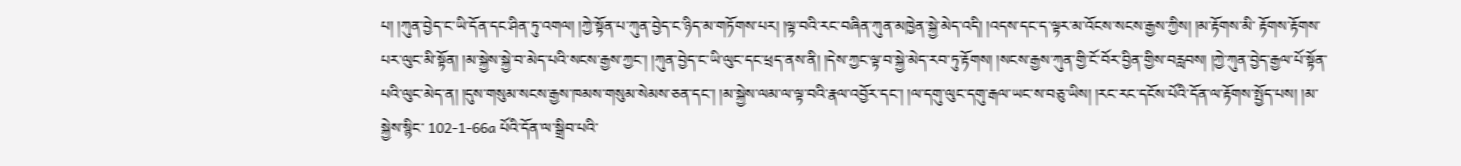པ། །ཀུན་བྱེད་ང་ཡི་དོན་དང་ཤིན་ཏུ་འགལ། །ཀྱེ་སྟོན་པ་ཀུན་བྱེད་ང་ཉིད་མ་གཏོགས་པར། །ལྟ་བའི་རང་བཞིན་ཀུན་མཁྱེན་སྐྱེ་མེད་འདི། །འདས་དང་ད་ལྟར་མ་འོངས་སངས་རྒྱས་ཀྱིས། །མ་རྟོགས་མི་ རྟོགས་རྟོགས་པར་ལུང་མི་སྟོན། །མ་སྐྱེས་སྐྱེ་བ་མེད་པའི་སངས་རྒྱས་ཀྱང་། །ཀུན་བྱེད་ང་ཡི་ལུང་དང་ཕྲད་ནས་ནི། །དེས་ཀྱང་ལྟ་བ་སྐྱེ་མེད་རབ་ཏུ་རྟོགས། །སངས་རྒྱས་ཀུན་གྱི་ངོ་བོར་བྱིན་གྱིས་བརླབས། །ཀྱེ་ཀུན་བྱེད་རྒྱལ་པོ་སྟོན་ པའི་ལུང་མེད་ན། །དུས་གསུམ་སངས་རྒྱས་ཁམས་གསུམ་སེམས་ཅན་དང་། །མ་སྐྱེས་ལམ་ལ་ལྟ་བའི་རྣལ་འབྱོར་དང་། །ལ་དགུ་ལུང་དགུ་རྒལ་ཡང་ས་བཅུ་ཡིས། །རང་རང་དངོས་པོའི་དོན་ལ་རྟོགས་སྤྱོད་པས། །མ་སྐྱེས་སྙིང་ 102-1-66a པོའི་དོན་ལ་སྒྲིབ་པའི་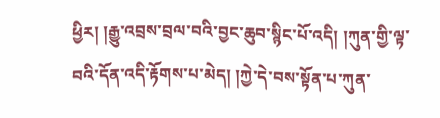ཕྱིར། །རྒྱུ་འབྲས་བྲལ་བའི་བྱང་ཆུབ་སྙིང་པོ་འདི། །ཀུན་གྱི་ལྟ་བའི་དོན་འདི་རྟོགས་པ་མེད། །ཀྱེ་དེ་བས་སྟོན་པ་ཀུན་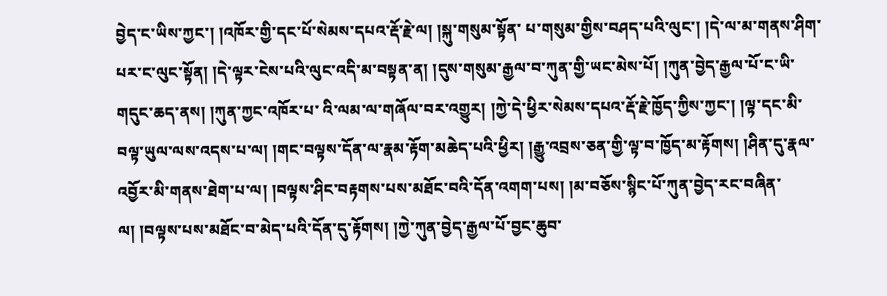བྱེད་ང་ཡིས་ཀྱང་། །འཁོར་གྱི་དང་པོ་སེམས་དཔའ་རྡོ་རྗེ་ལ། །སྐུ་གསུམ་སྟོན་ པ་གསུམ་གྱིས་བཤད་པའི་ལུང་། །དེ་ལ་མ་གནས་ཤིག་པར་ང་ལུང་སྟོན། །དེ་ལྟར་ངེས་པའི་ལུང་འདི་མ་བསྟན་ན། །དུས་གསུམ་རྒྱལ་བ་ཀུན་གྱི་ཡང་མེས་པོ། །ཀུན་བྱེད་རྒྱལ་པོ་ང་ཡི་གདུང་ཆད་ནས། །ཀུན་ཀྱང་འཁོར་པ་ འི་ལམ་ལ་གཞོལ་བར་འགྱུར། །ཀྱེ་དེ་ཕྱིར་སེམས་དཔའ་རྡོ་རྗེ་ཁྱོད་ཀྱིས་ཀྱང་། །ལྟ་དང་མི་བལྟ་ཡུལ་ལས་འདས་པ་ལ། །གང་བལྟས་དོན་ལ་རྣམ་རྟོག་མཆེད་པའི་ཕྱིར། །རྒྱུ་འབྲས་ཅན་གྱི་ལྟ་བ་ཁྱོད་མ་རྟོགས། །ཤིན་དུ་རྣལ་ འབྱོར་མི་གནས་ཐེག་པ་ལ། །བལྟས་ཤིང་བརྟགས་པས་མཐོང་བའི་དོན་འགག་པས། །མ་བཅོས་སྙིང་པོ་ཀུན་བྱེད་རང་བཞིན་ལ། །བལྟས་པས་མཐོང་བ་མེད་པའི་དོན་དུ་རྟོགས། །ཀྱེ་ཀུན་བྱེད་རྒྱལ་པོ་བྱང་ཆུབ་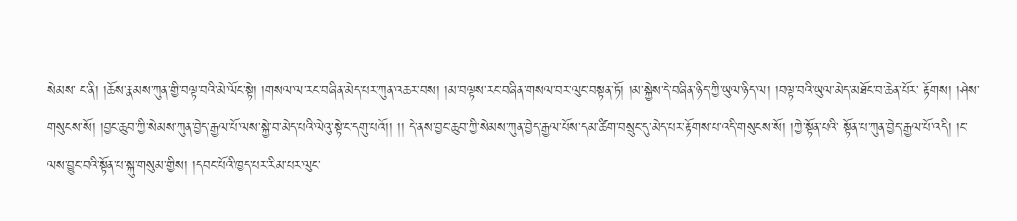སེམས་ ང་ནི། །ཆོས་རྣམས་ཀུན་གྱི་བལྟ་བའི་མེ་ལོང་སྟེ། །གསལ་ལ་རང་བཞིན་མེད་པར་ཀུན་འཆར་བས། །མ་བལྟས་རང་བཞིན་གསལ་བར་ལུང་བསྟན་ཏོ། །མ་སྐྱེས་དེ་བཞིན་ཉིད་ཀྱི་ཡུལ་ཉིད་ལ། །བལྟ་བའི་ཡུལ་མེད་མཐོང་བ་ཆེན་པོར་ རྟོགས། །ཤེས་གསུངས་སོ། །བྱང་ཆུབ་ཀྱི་སེམས་ཀུན་བྱེད་རྒྱལ་པོ་ལས་སྐྱེ་བ་མེད་པའི་ལེའུ་སྟེ་ང་དགུ་པའོ།། །། དེ་ནས་བྱང་ཆུབ་ཀྱི་སེམས་ཀུན་བྱེད་རྒྱལ་པོས་དམ་ཚིག་བསྲུང་དུ་མེད་པར་རྟོགས་པ་འདི་གསུངས་སོ། །ཀྱེ་སྟོན་པའི་ སྟོན་པ་ཀུན་བྱེད་རྒྱལ་པོ་འདི། །ང་ལས་བྱུང་བའི་སྟོན་པ་སྐུ་གསུམ་གྱིས། །དབང་པོའི་ཁྱད་པར་རིམ་པར་ལུང་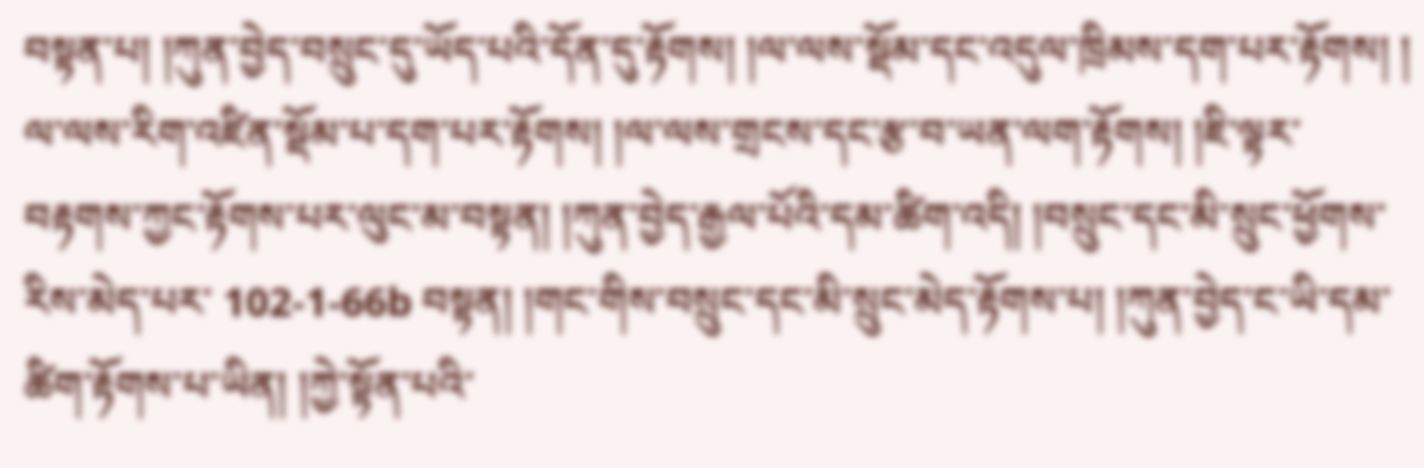བསྟན་པ། །ཀུན་བྱེད་བསྲུང་དུ་ཡོད་པའི་དོན་དུ་རྟོགས། །ལ་ལས་སྡོམ་དང་འདུལ་ཁྲིམས་དག་པར་རྟོགས། ། ལ་ལས་རིག་འཛིན་སྡོམ་པ་དག་པར་རྟོགས། །ལ་ལས་གྲངས་དང་རྩ་བ་ཡན་ལག་རྟོགས། །ཇི་ལྟར་བརྟགས་ཀྱང་རྟོགས་པར་ལུང་མ་བསྟན། །ཀུན་བྱེད་རྒྱལ་པོའི་དམ་ཚིག་འདི། །བསྲུང་དང་མི་སྲུང་ཕྱོགས་རིས་མེད་པར་ 102-1-66b བསྟན། །གང་གིས་བསྲུང་དང་མི་སྲུང་མེད་རྟོགས་པ། །ཀུན་བྱེད་ང་ཡི་དམ་ཚིག་རྟོགས་པ་ཡིན། །ཀྱེ་སྟོན་པའི་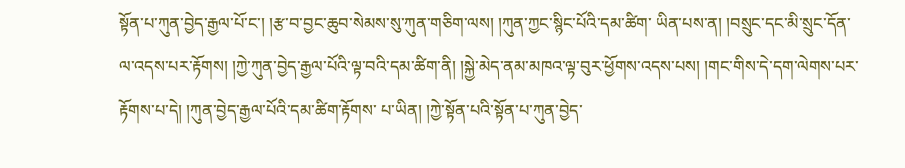སྟོན་པ་ཀུན་བྱེད་རྒྱལ་པོ་ང་། །རྩ་བ་བྱང་ཆུབ་སེམས་སུ་ཀུན་གཅིག་ལས། །ཀུན་ཀྱང་སྙིང་པོའི་དམ་ཚིག་ ཡིན་པས་ན། །བསྲུང་དང་མི་སྲུང་དོན་ལ་འདས་པར་རྟོགས། །ཀྱེ་ཀུན་བྱེད་རྒྱལ་པོའི་ལྟ་བའི་དམ་ཚིག་ནི། །སྐྱེ་མེད་ནམ་མཁའ་ལྟ་བུར་ཕྱོགས་འདས་པས། །གང་གིས་དེ་དག་ལེགས་པར་རྟོགས་པ་དེ། །ཀུན་བྱེད་རྒྱལ་པོའི་དམ་ཚིག་རྟོགས་ པ་ཡིན། །ཀྱེ་སྟོན་པའི་སྟོན་པ་ཀུན་བྱེད་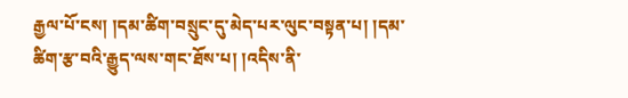རྒྱལ་པོ་ངས། །དམ་ཚིག་བསྲུང་དུ་མེད་པར་ལུང་བསྟན་པ། །དམ་ཚིག་རྩ་བའི་རྒྱུད་ལས་གང་ཐོས་པ། །འདིས་ནི་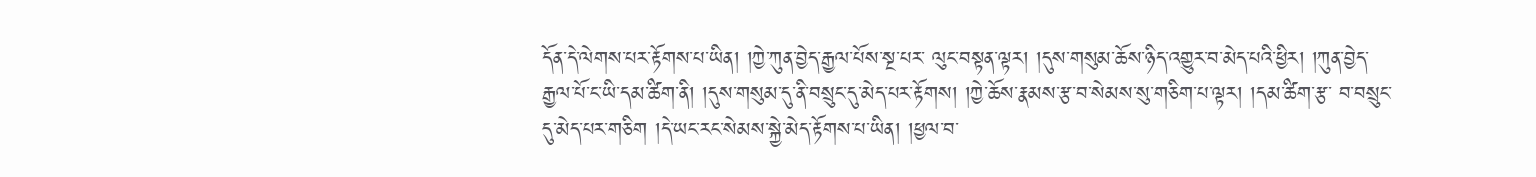དོན་དེ་ལེགས་པར་རྟོགས་པ་ཡིན། །ཀྱེ་ཀུན་བྱེད་རྒྱལ་པོས་སྔ་པར་ ལུང་བསྟན་ལྟར། །དུས་གསུམ་ཆོས་ཉིད་འགྱུར་བ་མེད་པའི་ཕྱིར། །ཀུན་བྱེད་རྒྱལ་པོ་ང་ཡི་དམ་ཚིག་ནི། །དུས་གསུམ་དུ་ནི་བསྲུང་དུ་མེད་པར་རྟོགས། །ཀྱེ་ཆོས་རྣམས་རྩ་བ་སེམས་སུ་གཅིག་པ་ལྟར། །དམ་ཚིག་རྩ་ བ་བསྲུང་དུ་མེད་པར་གཅིག །དེ་ཡང་རང་སེམས་སྐྱེ་མེད་རྟོགས་པ་ཡིན། །ཕྱལ་བ་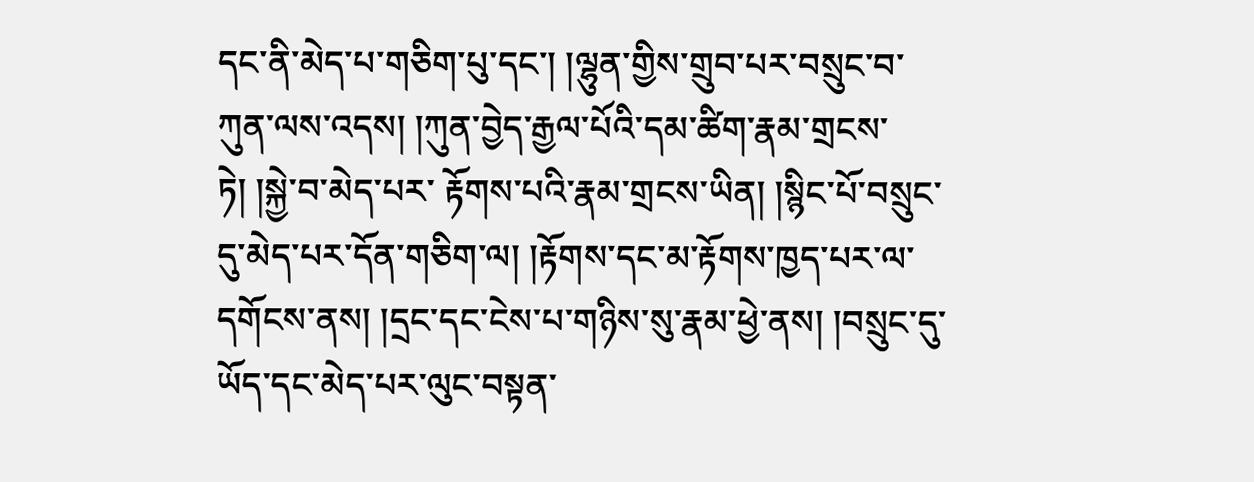དང་ནི་མེད་པ་གཅིག་པུ་དང་། །ལྷུན་གྱིས་གྲུབ་པར་བསྲུང་བ་ཀུན་ལས་འདས། །ཀུན་བྱེད་རྒྱལ་པོའི་དམ་ཚིག་རྣམ་གྲངས་ཏེ། །སྐྱེ་བ་མེད་པར་ རྟོགས་པའི་རྣམ་གྲངས་ཡིན། །སྙིང་པོ་བསྲུང་དུ་མེད་པར་དོན་གཅིག་ལ། །རྟོགས་དང་མ་རྟོགས་ཁྱད་པར་ལ་དགོངས་ནས། །དྲང་དང་ངེས་པ་གཉིས་སུ་རྣམ་ཕྱེ་ནས། །བསྲུང་དུ་ཡོད་དང་མེད་པར་ལུང་བསྟན་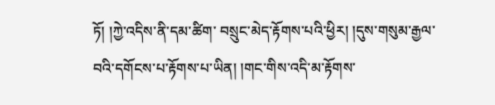ཏོ། །ཀྱེ་འདིས་ནི་དམ་ཚིག་ བསྲུང་མེད་རྟོགས་པའི་ཕྱིར། །དུས་གསུམ་རྒྱལ་བའི་དགོངས་པ་རྟོགས་པ་ཡིན། །གང་གིས་འདི་མ་རྟོགས་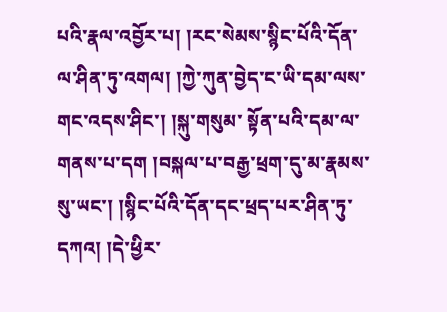པའི་རྣལ་འབྱོར་པ། །རང་སེམས་སྙིང་པོའི་དོན་ལ་ཤིན་ཏུ་འགལ། །ཀྱེ་ཀུན་བྱེད་ང་ཡི་དམ་ལས་གང་འདས་ཤིང་། །སྐུ་གསུམ་ སྟོན་པའི་དམ་ལ་གནས་པ་དག །བསྐལ་པ་བརྒྱ་ཕྲག་དུ་མ་རྣམས་སུ་ཡང་། །སྙིང་པོའི་དོན་དང་ཕྲད་པར་ཤིན་ཏུ་དཀའ། །དེ་ཕྱིར་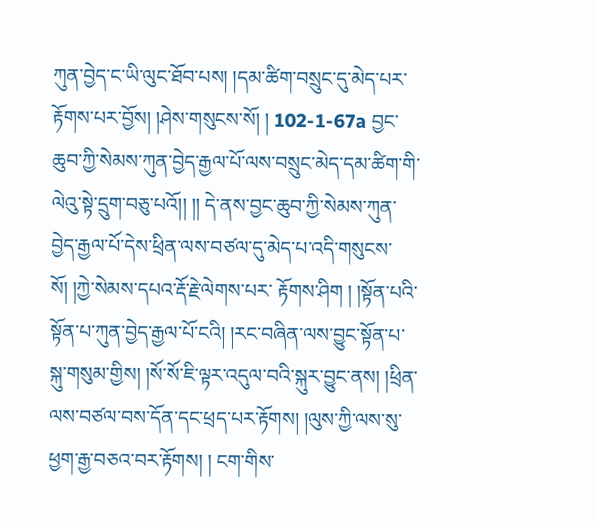ཀུན་བྱེད་ང་ཡི་ལུང་ཐོབ་པས། །དམ་ཚིག་བསྲུང་དུ་མེད་པར་རྟོགས་པར་བྱོས། །ཤེས་གསུངས་སོ། ། 102-1-67a བྱང་ཆུབ་ཀྱི་སེམས་ཀུན་བྱེད་རྒྱལ་པོ་ལས་བསྲུང་མེད་དམ་ཚིག་གི་ལེའུ་སྟེ་དྲུག་བཅུ་པའོ།། །། དེ་ནས་བྱང་ཆུབ་ཀྱི་སེམས་ཀུན་བྱེད་རྒྱལ་པོ་དེས་ཕྲིན་ལས་བཙལ་དུ་མེད་པ་འདི་གསུངས་སོ། །ཀྱེ་སེམས་དཔའ་རྡོ་རྗེ་ལེགས་པར་ རྟོགས་ཤིག ། །སྟོན་པའི་སྟོན་པ་ཀུན་བྱེད་རྒྱལ་པོ་ངའི། །རང་བཞིན་ལས་བྱུང་སྟོན་པ་སྐུ་གསུམ་གྱིས། །སོ་སོ་ཇི་ལྟར་འདུལ་བའི་སྐུར་བྱུང་ནས། །ཕྲིན་ལས་བཙལ་བས་དོན་དང་ཕྲད་པར་རྟོགས། །ལུས་ཀྱི་ལས་སུ་ཕྱག་རྒྱ་བཅའ་བར་རྟོགས། ། ངག་གིས་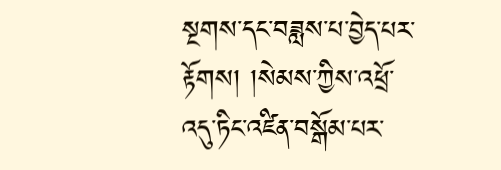སྔགས་དང་བཟླས་པ་བྱེད་པར་རྟོགས། །སེམས་ཀྱིས་འཕྲོ་འདུ་ཏིང་འཛིན་བསྒོམ་པར་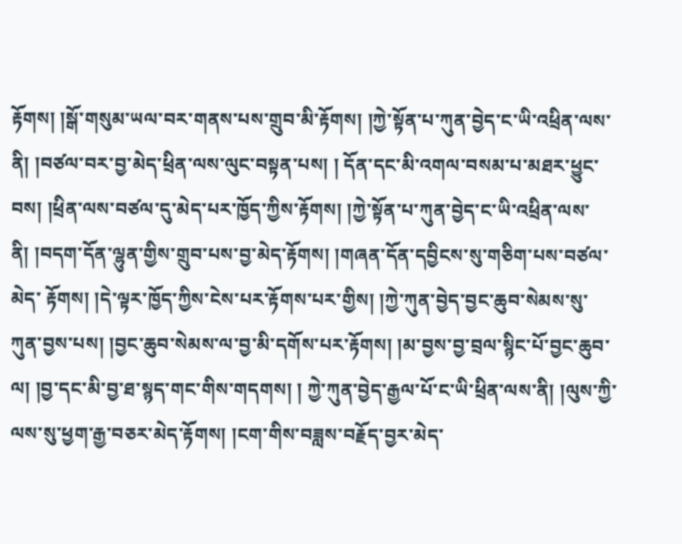རྟོགས། །སྒོ་གསུམ་ཡལ་བར་གནས་པས་གྲུབ་མི་རྟོགས། །ཀྱེ་སྟོན་པ་ཀུན་བྱེད་ང་ཡི་འཕྲིན་ལས་ནི། །བཙལ་བར་བྱ་མེད་ཕྲིན་ལས་ལུང་བསྟན་པས། ། དོན་དང་མི་འགལ་བསམ་པ་མཐར་ཕྱུང་བས། །ཕྲིན་ལས་བཙལ་དུ་མེད་པར་ཁྱོད་ཀྱིས་རྟོགས། །ཀྱེ་སྟོན་པ་ཀུན་བྱེད་ང་ཡི་འཕྲིན་ལས་ནི། །བདག་དོན་ལྷུན་གྱིས་གྲུབ་པས་བྱ་མེད་རྟོགས། །གཞན་དོན་དབྱིངས་སུ་གཅིག་པས་བཙལ་མེད་ རྟོགས། །དེ་ལྟར་ཁྱོད་ཀྱིས་ངེས་པར་རྟོགས་པར་གྱིས། །ཀྱེ་ཀུན་བྱེད་བྱང་ཆུབ་སེམས་སུ་ཀུན་བྱས་པས། །བྱང་ཆུབ་སེམས་ལ་བྱ་མི་དགོས་པར་རྟོགས། །མ་བྱས་བྱ་བྲལ་སྙིང་པོ་བྱང་ཆུབ་ལ། །བྱ་དང་མི་བྱ་ཐ་སྙད་གང་གིས་གདགས། ། ཀྱེ་ཀུན་བྱེད་རྒྱལ་པོ་ང་ཡི་ཕྲིན་ལས་ནི། །ལུས་ཀྱི་ལས་སུ་ཕྱག་རྒྱ་བཅར་མེད་རྟོགས། །ངག་གིས་བཟླས་བརྗོད་བྱར་མེད་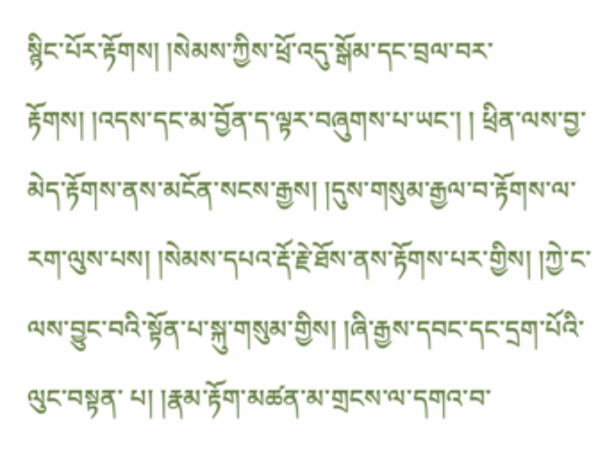སྙིང་པོར་རྟོགས། །སེམས་ཀྱིས་ཕྲོ་འདུ་སྒོམ་དང་བྲལ་བར་རྟོགས། །འདས་དང་མ་བྱོན་ད་ལྟར་བཞུགས་པ་ཡང་། ། ཕྲིན་ལས་བྱ་མེད་རྟོགས་ནས་མངོན་སངས་རྒྱས། །དུས་གསུམ་རྒྱལ་བ་རྟོགས་ལ་རག་ལུས་པས། །སེམས་དཔའ་རྡོ་རྗེ་ཐོས་ནས་རྟོགས་པར་གྱིས། །ཀྱེ་ང་ལས་བྱུང་བའི་སྟོན་པ་སྐུ་གསུམ་གྱིས། །ཞི་རྒྱས་དབང་དང་དྲག་པོའི་ལུང་བསྟན་ པ། །རྣམ་རྟོག་མཚན་མ་གྲངས་ལ་དགའ་བ་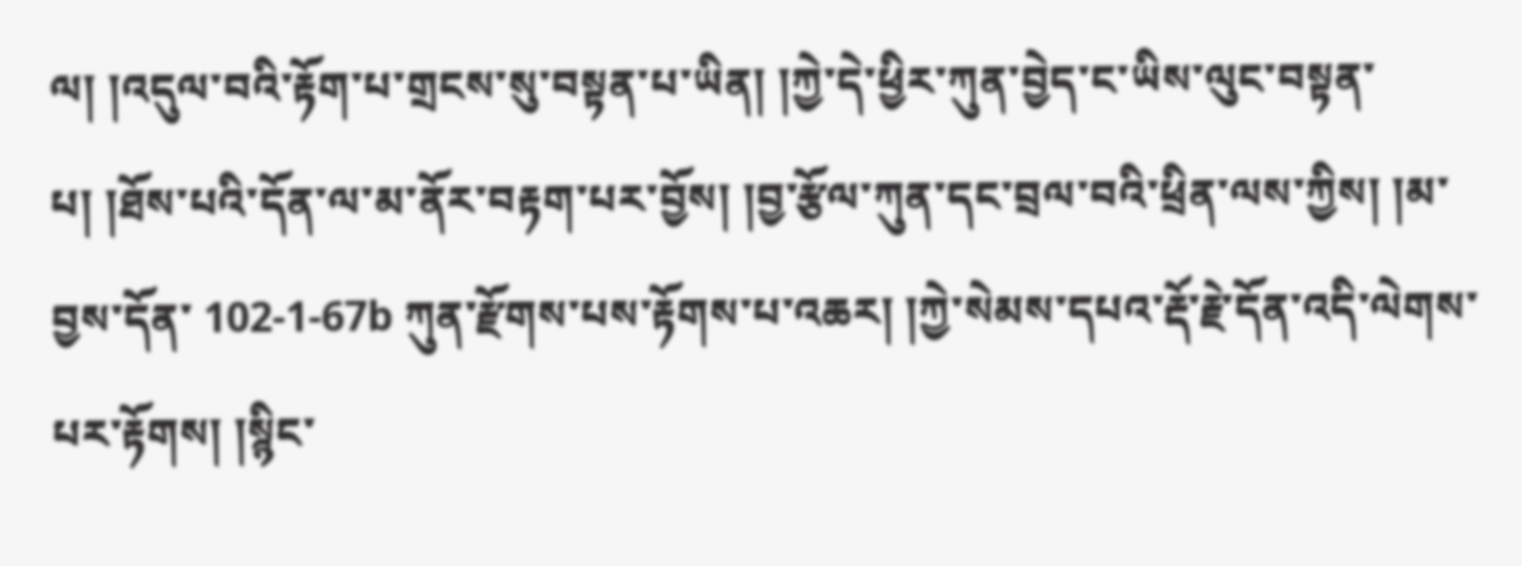ལ། །འདུལ་བའི་རྟོག་པ་གྲངས་སུ་བསྟན་པ་ཡིན། །ཀྱེ་དེ་ཕྱིར་ཀུན་བྱེད་ང་ཡིས་ལུང་བསྟན་པ། །ཐོས་པའི་དོན་ལ་མ་ནོར་བརྟག་པར་བྱོས། །བྱ་རྩོལ་ཀུན་དང་བྲལ་བའི་ཕྲིན་ལས་ཀྱིས། །མ་བྱས་དོན་ 102-1-67b ཀུན་རྫོགས་པས་རྟོགས་པ་འཆར། །ཀྱེ་སེམས་དཔའ་རྡོ་རྗེ་དོན་འདི་ལེགས་པར་རྟོགས། །སྙིང་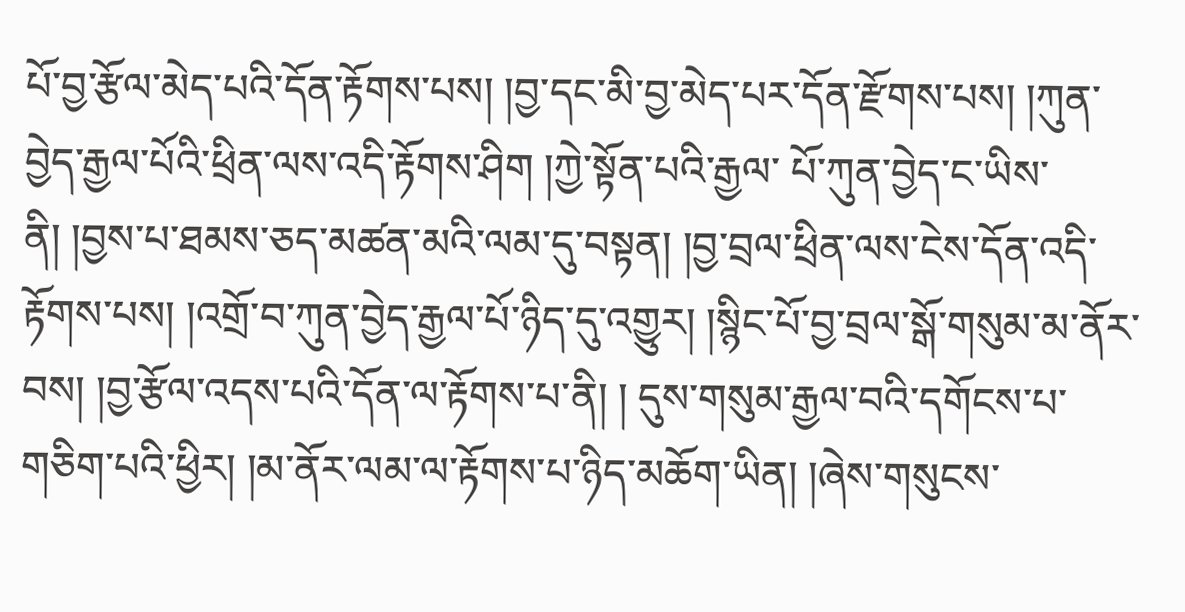པོ་བྱ་རྩོལ་མེད་པའི་དོན་རྟོགས་པས། །བྱ་དང་མི་བྱ་མེད་པར་དོན་རྫོགས་པས། །ཀུན་བྱེད་རྒྱལ་པོའི་ཕྲིན་ལས་འདི་རྟོགས་ཤིག །ཀྱེ་སྟོན་པའི་རྒྱལ་ པོ་ཀུན་བྱེད་ང་ཡིས་ནི། །བྱས་པ་ཐམས་ཅད་མཚན་མའི་ལམ་དུ་བསྟན། །བྱ་བྲལ་ཕྲིན་ལས་ངེས་དོན་འདི་རྟོགས་པས། །འགྲོ་བ་ཀུན་བྱེད་རྒྱལ་པོ་ཉིད་དུ་འགྱུར། །སྙིང་པོ་བྱ་བྲལ་སྒོ་གསུམ་མ་ནོར་བས། །བྱ་རྩོལ་འདས་པའི་དོན་ལ་རྟོགས་པ་ནི། ། དུས་གསུམ་རྒྱལ་བའི་དགོངས་པ་གཅིག་པའི་ཕྱིར། །མ་ནོར་ལམ་ལ་རྟོགས་པ་ཉིད་མཆོག་ཡིན། །ཞེས་གསུངས་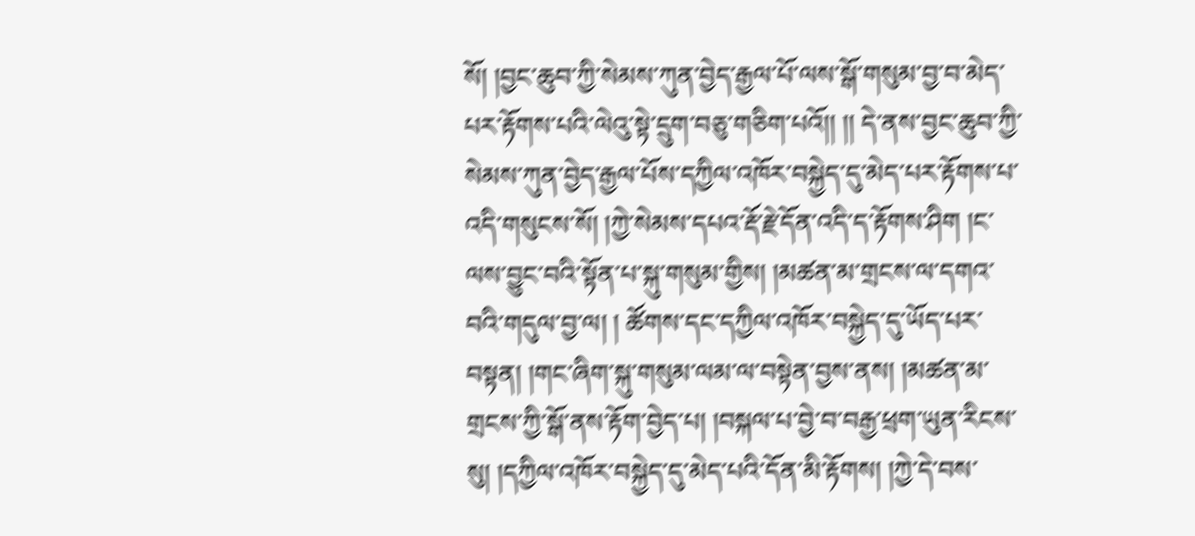སོ། །བྱང་ཆུབ་ཀྱི་སེམས་ཀུན་བྱེད་རྒྱལ་པོ་ལས་སྒོ་གསུམ་བྱ་བ་མེད་པར་རྟོགས་པའི་ལེའུ་སྟེ་དྲུག་བཅུ་གཅིག་པའོ།། །། དེ་ནས་བྱང་ཆུབ་ཀྱི་སེམས་ཀུན་བྱེད་རྒྱལ་པོས་དཀྱིལ་འཁོར་བསྐྱེད་དུ་མེད་པར་རྟོགས་པ་འདི་གསུངས་སོ། །ཀྱེ་སེམས་དཔའ་རྡོ་རྗེ་དོན་འདི་ད་རྟོགས་ཤིག །ང་ལས་བྱུང་བའི་སྟོན་པ་སྐུ་གསུམ་གྱིས། །མཚན་མ་གྲངས་ལ་དགའ་བའི་གདུལ་བྱ་ལ། ། ཚོགས་དང་དཀྱིལ་འཁོར་བསྐྱེད་དུ་ཡོད་པར་བསྟན། །གང་ཞིག་སྐུ་གསུམ་ལམ་ལ་བསྟེན་བྱས་ནས། །མཚན་མ་གྲངས་ཀྱི་སྒོ་ནས་རྟོག་བྱེད་པ། །བསྐལ་པ་བྱེ་བ་བརྒྱ་ཕྲག་ཡུན་རིངས་སུ། །དཀྱིལ་འཁོར་བསྐྱེད་དུ་མེད་པའི་དོན་མི་རྟོགས། །ཀྱེ་དེ་བས་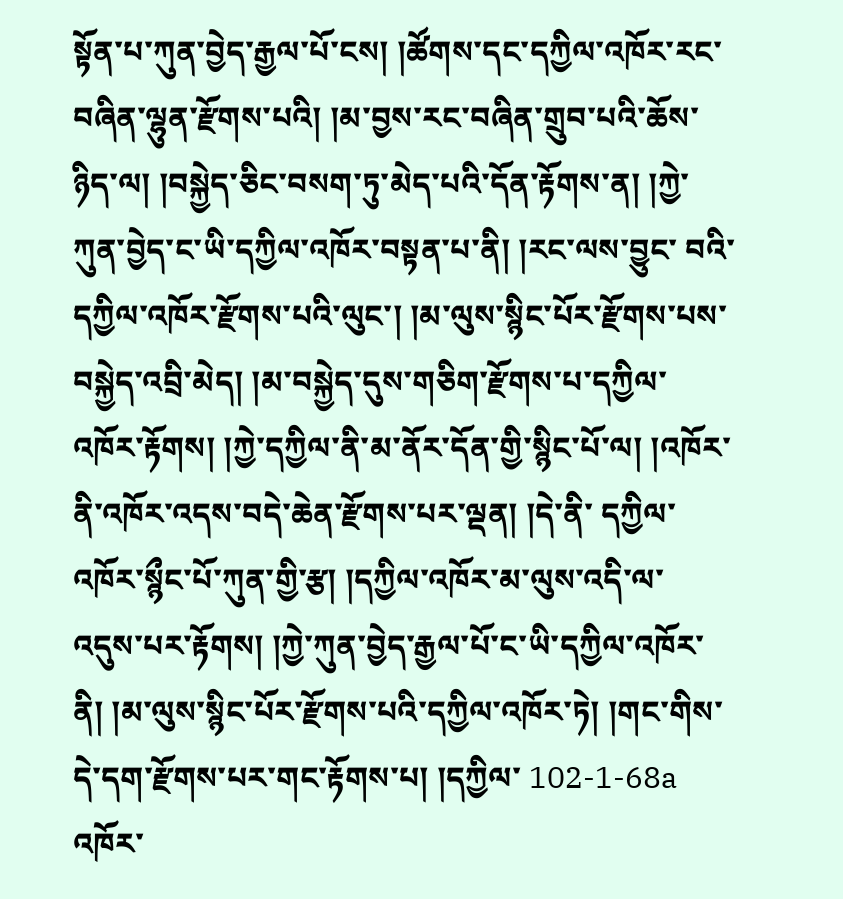སྟོན་པ་ཀུན་བྱེད་རྒྱལ་པོ་ངས། །ཚོགས་དང་དཀྱིལ་འཁོར་རང་བཞིན་ལྷུན་རྫོགས་པའི། །མ་བྱས་རང་བཞིན་གྲུབ་པའི་ཆོས་ཉིད་ལ། །བསྐྱེད་ཅིང་བསག་ཏུ་མེད་པའི་དོན་རྟོགས་ན། །ཀྱེ་ཀུན་བྱེད་ང་ཡི་དཀྱིལ་འཁོར་བསྟན་པ་ནི། །རང་ལས་བྱུང་ བའི་དཀྱིལ་འཁོར་རྫོགས་པའི་ལུང་། །མ་ལུས་སྙིང་པོར་རྫོགས་པས་བསྐྱེད་འབྲི་མེད། །མ་བསྐྱེད་དུས་གཅིག་རྫོགས་པ་དཀྱིལ་འཁོར་རྟོགས། །ཀྱེ་དཀྱིལ་ནི་མ་ནོར་དོན་གྱི་སྙིང་པོ་ལ། །འཁོར་ནི་འཁོར་འདས་བདེ་ཆེན་རྫོགས་པར་ལྡན། །དེ་ནི་ དཀྱིལ་འཁོར་སྙྀང་པོ་ཀུན་གྱི་རྩ། །དཀྱིལ་འཁོར་མ་ལུས་འདི་ལ་འདུས་པར་རྟོགས། །ཀྱེ་ཀུན་བྱེད་རྒྱལ་པོ་ང་ཡི་དཀྱིལ་འཁོར་ནི། །མ་ལུས་སྙིང་པོར་རྫོགས་པའི་དཀྱིལ་འཁོར་ཏེ། །གང་གིས་དེ་དག་རྫོགས་པར་གང་རྟོགས་པ། །དཀྱིལ་ 102-1-68a འཁོར་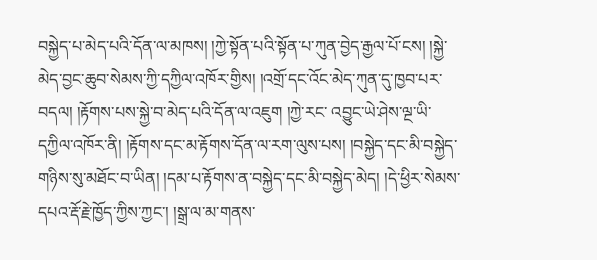བསྐྱེད་པ་མེད་པའི་དོན་ལ་མཁས། །ཀྱེ་སྟོན་པའི་སྟོན་པ་ཀུན་བྱེད་རྒྱལ་པོ་ངས། །སྐྱེ་མེད་བྱང་ཆུབ་སེམས་ཀྱི་དཀྱིལ་འཁོར་གྱིས། །འགྲོ་དང་འོང་མེད་ཀུན་དུ་ཁྱབ་པར་བདལ། །རྟོགས་པས་སྐྱེ་བ་མེད་པའི་དོན་ལ་འཇུག །ཀྱེ་རང་ འབྱུང་ཡེ་ཤེས་ལྔ་ཡི་དཀྱིལ་འཁོར་ནི། །རྟོགས་དང་མ་རྟོགས་དོན་ལ་རག་ལུས་པས། །བསྐྱེད་དང་མི་བསྐྱེད་གཉིས་སུ་མཐོང་བ་ཡིན། །དམ་པ་རྟོགས་ན་བསྐྱེད་དང་མི་བསྐྱེད་མེད། །དེ་ཕྱིར་སེམས་དཔའ་རྡོ་རྗེ་ཁྱོད་ཀྱིས་ཀྱང་། །སྒྲ་ལ་མ་གནས་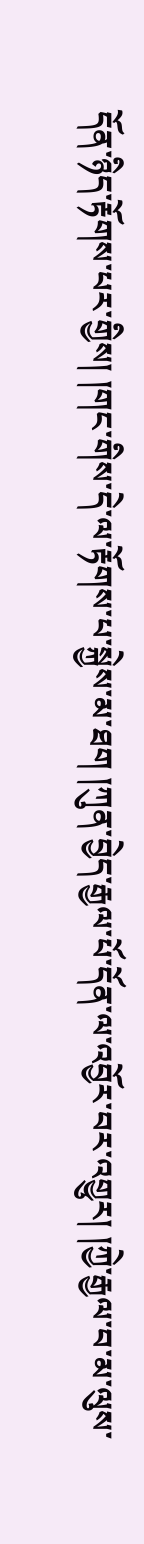དོན་ཉིད་རྟོགས་པར་གྱིས། །གང་གིས་དེ་ལ་རྟོགས་པ་སྐྱེས་མ་ཐག །ཀུན་བྱེད་རྒྱལ་པོ་དོན་ལ་འབྱོར་བར་འགྱུར། །ཀྱེ་རྒྱལ་བ་མ་ལུས་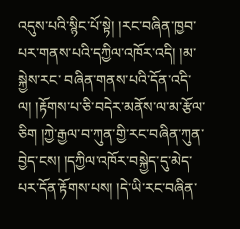འདུས་པའི་སྙིང་པོ་སྟེ། །རང་བཞིན་ཁྱབ་པར་གནས་པའི་དཀྱིལ་འཁོར་འདི། །མ་སྐྱེས་རང་ བཞིན་གནས་པའི་དོན་འདི་ལ། །རྟོགས་པ་ཅི་བདེར་མནོས་ལ་མ་རྩོལ་ཅིག །ཀྱེ་རྒྱལ་བ་ཀུན་གྱི་རང་བཞིན་ཀུན་བྱེད་ངས། །དཀྱིལ་འཁོར་བསྐྱེད་དུ་མེད་པར་དོན་རྟོགས་པས། །དེ་ཡི་རང་བཞིན་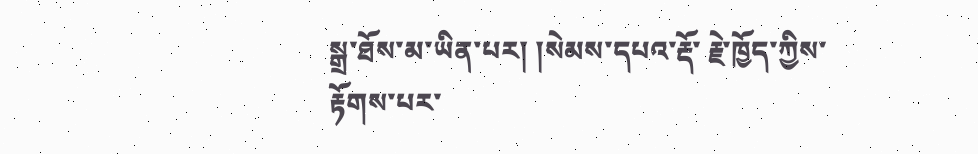སྒྲ་ཐོས་མ་ཡིན་པར། །སེམས་དཔའ་རྡོ་ རྗེ་ཁྱོད་ཀྱིས་རྟོགས་པར་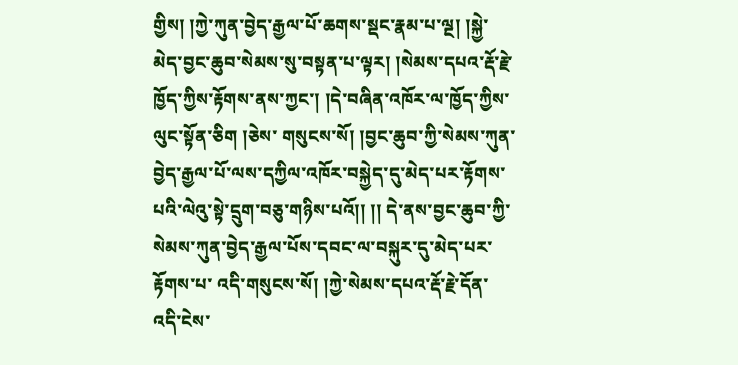གྱིས། །ཀྱེ་ཀུན་བྱེད་རྒྱལ་པོ་ཆགས་སྡང་རྣམ་པ་ལྔ། །སྐྱེ་མེད་བྱང་ཆུབ་སེམས་སུ་བསྟན་པ་ལྟར། །སེམས་དཔའ་རྡོ་རྗེ་ཁྱོད་ཀྱིས་རྟོགས་ནས་ཀྱང་། །དེ་བཞིན་འཁོར་ལ་ཁྱོད་ཀྱིས་ལུང་སྟོན་ཅིག །ཅེས་ གསུངས་སོ། །བྱང་ཆུབ་ཀྱི་སེམས་ཀུན་བྱེད་རྒྱལ་པོ་ལས་དཀྱིལ་འཁོར་བསྐྱེད་དུ་མེད་པར་རྟོགས་པའི་ལེའུ་སྟེ་དྲུག་བཅུ་གཉིས་པའོ།། །། དེ་ནས་བྱང་ཆུབ་ཀྱི་སེམས་ཀུན་བྱེད་རྒྱལ་པོས་དབང་ལ་བསྐུར་དུ་མེད་པར་རྟོགས་པ་ འདི་གསུངས་སོ། །ཀྱེ་སེམས་དཔའ་རྡོ་རྗེ་དོན་འདི་ངེས་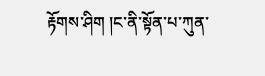རྟོགས་ཤིག །ང་ནི་སྟོན་པ་ཀུན་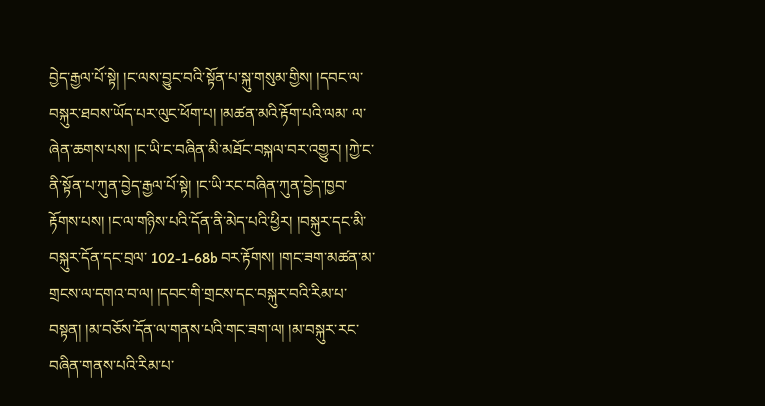བྱེད་རྒྱལ་པོ་སྟེ། །ང་ལས་བྱུང་བའི་སྟོན་པ་སྐུ་གསུམ་གྱིས། །དབང་ལ་བསྐུར་ཐབས་ཡོད་པར་ལུང་ཕོག་པ། །མཚན་མའི་རྟོག་པའི་ལམ་ ལ་ཞེན་ཆགས་པས། །ང་ཡི་ང་བཞིན་མི་མཐོང་བསྐལ་བར་འགྱུར། །ཀྱེ་ང་ནི་སྟོན་པ་ཀུན་བྱེད་རྒྱལ་པོ་སྟེ། །ང་ཡི་རང་བཞིན་ཀུན་བྱེད་ཁྱབ་རྟོགས་པས། །ང་ལ་གཉིས་པའི་དོན་ནི་མེད་པའི་ཕྱིར། །བསྐུར་དང་མི་བསྐུར་དོན་དང་བྲལ་ 102-1-68b བར་རྟོགས། །གང་ཟག་མཚན་མ་གྲངས་ལ་དགའ་བ་ལ། །དབང་གི་གྲངས་དང་བསྐུར་བའི་རིམ་པ་བསྟན། །མ་བཅོས་དོན་ལ་གནས་པའི་གང་ཟག་ལ། །མ་བསྐུར་རང་བཞིན་གནས་པའི་རིམ་པ་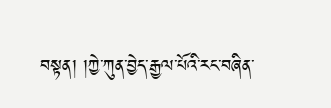བསྟན། །ཀྱེ་ཀུན་བྱེད་རྒྱལ་པོའི་རང་བཞིན་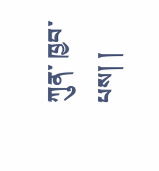ཀུན་ ཁྱབ་པས། །